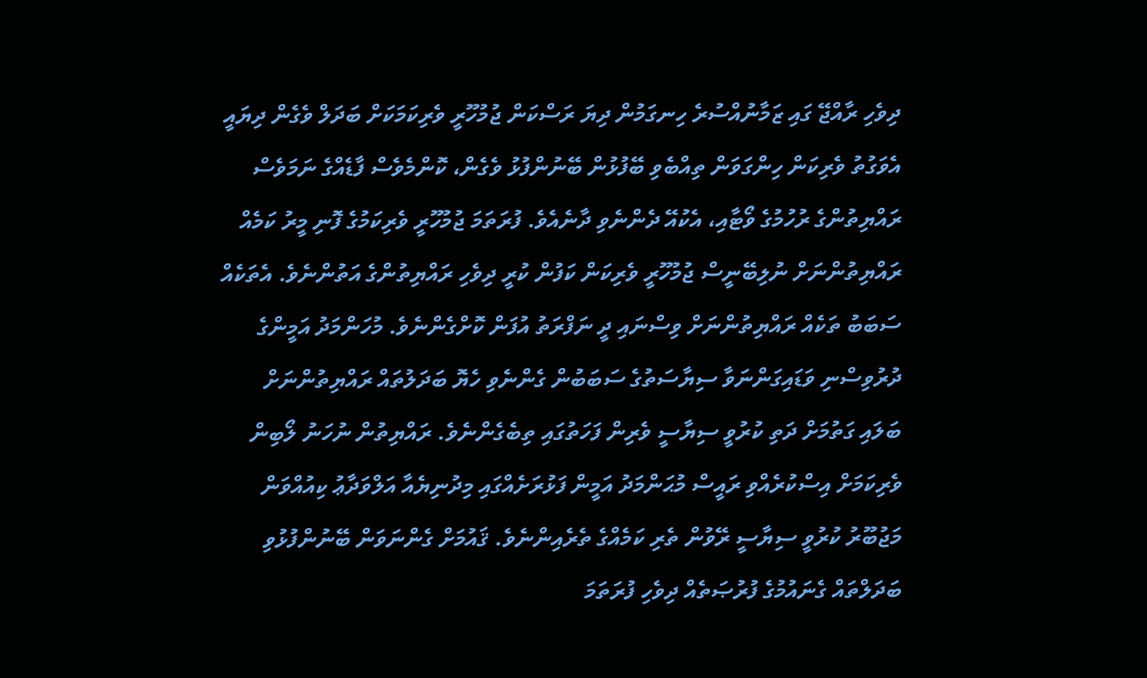ދިވެހި ރާއްޖޭ ގައި ޒަމާނުއްސުރެ ހިނގަމުން ދިޔަ ރަސްކަން ޖުމުހޫރީ ވެރިކަމަކަށް ބަދަލް ވެގެން ދިޔައީ އެވަގުތު ވެރިކަން ހިންގަވަން ތިއްބެވި ބޭފުޅުން ބޭނުންފުޅު ވެގެން، ކޮންމެވެސް ފާޑެއްގެ ނަމަވެސް ރައްޔިތުންގެ ރުހުމުގެ ވޯޓާއި، އެކުއޭ ދެންނެވި ދާނެއެވެ. ފުރަތަމަ ޖުމުހޫރީ ވެރިކަމުގެ ފޮނި މީރު ކަމެއް ރައްޔިތުންނަށް ނުލިބޭނީސް ޖުމުހޫރީ ވެރިކަން ކަފުން ކުރީ ދިވެހި ރައްޔިތުންގެ އަތުންނެވެ. އެތަކެއް ސަބަބު ތަކެއް ރައްޔިތުންނަށް ވިސްނައި ދީ ނަފްރަތު އުފަން ކޮށްގެންނެވެ. މުހަންމަދު އަމީންގެ ދުރުވިސްނި ވަޑައިގަންނަވާ ސިޔާސަތުގެ ސަބަބުން ގެންނެވި ހެޔޮ ބަދަލުތައް ރައްޔިތުންނަށް ބަލައި ގަތުމަށް ދަތި ކުރުވީ ސިޔާސީ ވެރިން ފަހަތުގައި ތިބެގެންނެވެ. ރައްޔިތުން ނުހަނު ލޯބިން ވެރިކަމަށް އިސްކުރެއްވި ރައީސް މުޙަންމަދު އަމީން ފަޅުރަށެއްގައި މިދުނިޔެއާ އަލްވަދާޢު ކިއުއްވަން މަޖުބޫރު ކުރުވީ ސިޔާސީ ރޭވުން ތެރި ކަމެއްގެ ތެރެއިންނެވެ. ޤައުމަށް ގެންނަވަން ބޭނުންފުޅުވި ބަދަލްތައް ގެނައުމުގެ ފުރުޞަތެއް ދިވެހި ފުރަތަމަ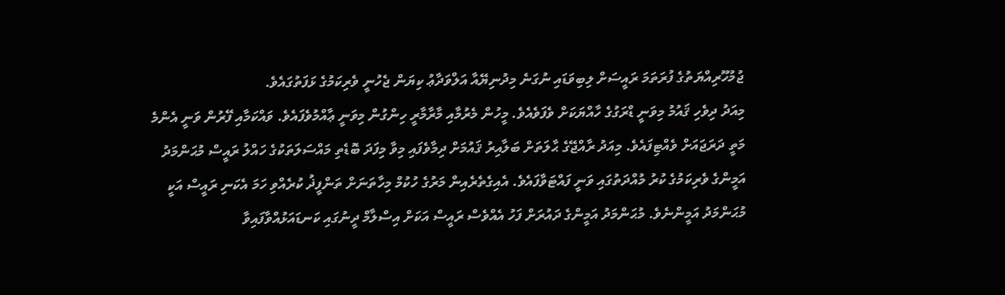ޖުމުހޫރިއްޔަތުގެ ފުރަތަމަ ރައީސަށް ލިބިވަޑައި ނުގަނެ މިދުނިޔޭއާ އަލްވަދާޢު ކިޔަން ޖެހުނީ ވެރިކަމުގެ ޅަފަތުގައެވެ.
މިއަދު ދިވެހި ޤައުމު މިވަނީ ޑްރަގުގެ ހާއްޔަކަށް ވެފަވެއެވެ. މީހުން މެރުމާއި މާރާމާރީ ހިންގުން މިވަނީ ޢާއްމުވެފައެވެ. ވައްކަމާއި ފޭރުން ވަނީ އެންމެ މަތީ ދަރަޖައަށް ވެއްޓިފައެވެ. މިއަދު ރާއްޖޭގެ ޙާލަތަށް ބަލާއިރު ޤައުމަށް ދިމާވެފައި މިވާ މިފަދަ ބޮޑެތި މައްސަލަތަކުގެ ހައްލު ރައީސް މުޙަންމަދު އަމީންގެ ވެރިކަމުގެ ކުރު މުއްދަތުގައި ވަނީ ފައްޓަވާފައެވެ. އެއިގެތެރެއިން މަރުގެ ހުކުމް މިހާތަނަށް ތަންފީޛު ކުރެއްވި ހަމަ އެކަނި ރައީސް އަކީ މުޙަންމަދު އަމީންނެވެ. މުޙަންމަދު އަމީންގެ ދައުރަށް ފަހު އެއްވެސް ރައީސް އަކަށް އިސްލާމް ދީނުގައި ކަނޑައަޅުއްވާފައިވާ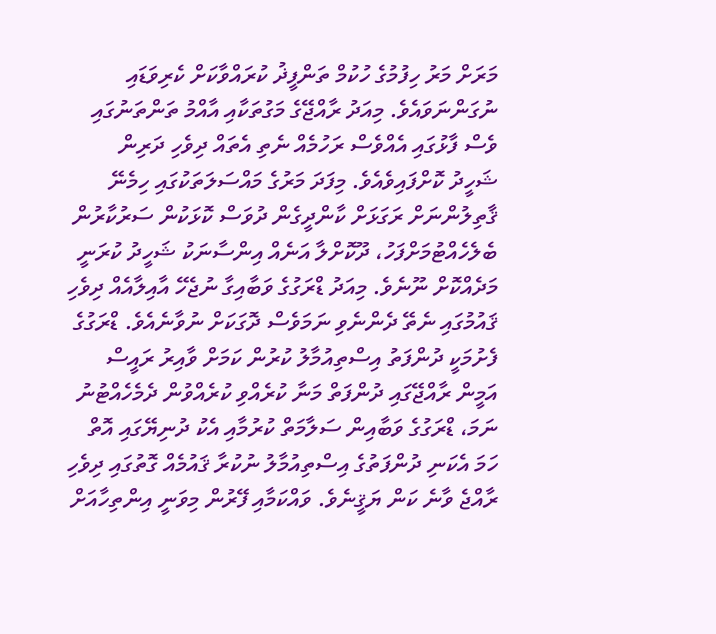މަރަށް މަރު ހިފުމުގެ ހުކުމް ތަންފީޛު ކުރައްވާކަށް ކެރިވަޑައި ނުގަންނަވައެވެ. މިއަދު ރާއްޖޭގެ މަގުތަކާއި އާއްމު ތަންތަނުގައި ވެސް ފާޅުގައި އެއްވެސް ރަހުމެއް ނެތި އެތައް ދިވެހި ދަރިން ޝަހީދު ކޮށްފައިވެއެވެ. މިފަދަ މަރުގެ މައްސަލަތަކުގައި ހިމެނޭ ޤާތިލުންނަށް ރަގަޅަށް ކާންދީގެން ދުވަސް ކޮޅަކުން ސަރުކާރުން ބެލެހެއްޓުމަށްފަހު، ދޫކޮށްލާ އަނެއް އިންސާނަކު ޝަހީދު ކުރަނީ މަދެއްކޮށް ނޫނެވެ. މިއަދު ޑްރަގުގެ ވަބާއިގާ ނުޖެހޭ އާއިލާއެއް ދިވެހި ޤައުމުގައި ނެތޭ ދެންނެވި ނަމަވެސް ދޮގަކަށް ނުވާނެއެވެ. ޑްރަގުގެ ފެށުމަކީ ދުންފަތު އިސްތިއުމާލު ކުރުން ކަމަށް ވާއިރު ރައީސް އަމީން ރާއްޖޭގައި ދުންފަތް މަނާ ކުރެއްވި ކުރެއްވުން ދެމެހެއްޓުނު ނަމަ، ޑްރަގުގެ ވަބާއިން ސަލާމަތް ކުރުމާއި އެކު ދުނިޔޭގައި އޮތް ހަމަ އެކަނި ދުންފަތުގެ އިސްތިއުމާލު ނުކުރާ ޤައުމެއް ގޮތުގައި ދިވެހި ރާއްޖެ ވާނެ ކަން ޔަޤީނެވެ. ވައްކަމާއި ފޭރުން މިވަނީ އިންތިހާއަށް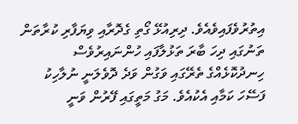އިތުރުވެފައިވެއެވެ. ދިރިއުޅޭ ގޯތި ގެދޮރާއި ވިޔަފާރި ކުރާތަން ތަނުގައި ދިހަ ބާރަ ތަޅުލާފައި ހުންނައިރުވެސް ހިނދުކޮޅެއްގެ ތެރޭގައި ވަގުން ވަދެ ދޮވެލަނީ ނުލާހިކު ފަސޭހަ ކަމާއި އެކުއެވެ. މަގު މަތީގައި ފޭރުން ވަނީ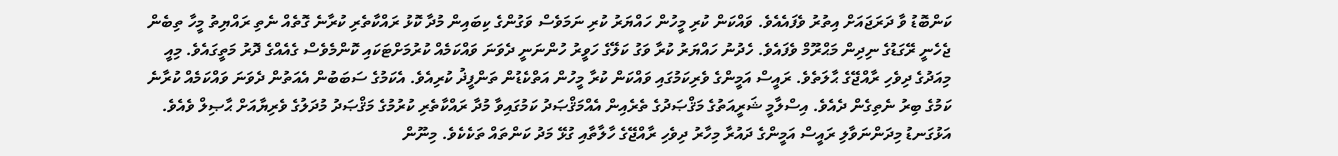ކަންބޮޑު ވާ ދަރަޖައަށް އިތުރު ވެފައެއެވެ. ވައްކަން ކުރި މީހުން ހައްޔަރު ކުރި ނަމަވެސް ވަގުންގެ ކިބައިން މުދާ ކޮޅު ރައްކާތެރި ކުރާނެ ގޮތެއް ނެތި ރައްޔިތު މީހާ ތިބެން ޖެހެނީ ރޭގަޑުގެ ނިދިން މަޙްރޫމް ވެފައެވެ. ހެދުނު ހައްޔަރު ކުރާ ވަގު ކަލޭގެ ހަވީރު ހުންނަނީ ދެވަނަ ވައްކަމެއް ކުރުމަށްޓަކައި ކޮންމެވެސް ގެއެއްގެ ދޮރު މަތީގައެވެ. މިއީ މިއަދުގެ ދިވެހި ރާއްޖޭގެ ޙާލަތެވެ. ރައީސް އަމީންގެ ވެރިކަމުގައި ވައްކަން ކުރާ މީހުން އަތްކެޑުން ތަންފީޛު ކުރިއެވެ. އެކަމުގެ ސަބަބުން އެއަތުން ދެވަނަ ވައްކަމެއް ކުރާނެ ކަމުގެ ބިރު ނެތިގެން ދެއެވެ. އިސްލާމީ ޝަރީއަތުގެ މަޤްޞަދުގެ ތެރެއިން އެއްމަޤްޞަދު ކަމުގައިވާ މުދާ ރައްކާތެރި ކުރުމުގެ މަޤްޞަދު މުދަލުގެ ވެރިޔާއަށް ޙާޞިލް ވެއެވެ.
އަޅުގަނޑު މިދަންނަވާލި ރައީސް އަމީންގެ ދައުރާ މިހާރު ދިވެހި ރާއްޖޭގެ ހާލާތާއި ގުޅޭ މަދު ކަންތައް ތަކެކެވެ. މިނޫން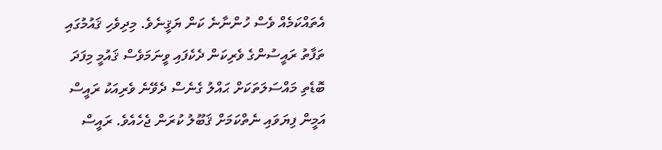އެތައްކަމެއް ވެސް ހުންނާނެ ކަން ޔަޤީނެވެ. މިދިވެހި ޤައުމުގައި ތަފާތު ރައީސުންގެ ވެރިކަން ދެކެފައި ވީނަމަވެސް ޤައުމީ މިފަދަ ބޮޑެތި މައްސަލަތަކަށް ޙައްލު ގެނެސް ދެވޭނެ ވެރިއަކު ރައީސް އަމީން ފިޔަވައި ނެތްކަމަށް ޤަބޫލު ކުރަން ޖެހެއެވެ. ރައީސް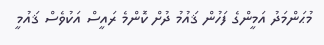މުޙަންމަދު އަމީންގެ ފަހުން ޤައުމު ދުށް ކޮންމެ ރައީސް އަކުވެސް ޤައުމީ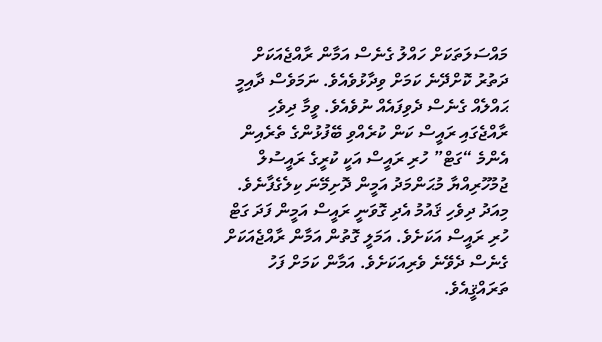މައްސަލަތަކަށް ހައްލު ގެނެސް އަމާން ރާއްޖެއަކަށް ދަތުރު ކޮށްދޭނެ ކަމަށް ވިދާޅުވެއެވެ. ނަމަވެސް ދާއިމީ ޙައްލެއް ގެނެސް ދެވިފައެއް ނުވެއެވެ. ވީމާ ދިވެހި ރާއްޖެގައި ރައީސް ކަން ކުރެއްވި ބޭފުޅުންގެ ތެރެއިން އެންމެ “ގަޓް” ހުރި ރައީސް އަކީ ކުރީގެ ރައީސުލް ޖުމުހޫރިއްޔާ މުޙަންމަދު އަމީން ދޮށިމޭނަ ކިލެގެފާނެވެ. މިއަދު ދިވެހި ޤައުމު އެދި ގޮވަނީ ރައީސް އަމީން ފަދަ ގަޓް ހުރި ރައީސް އަކަށެވެ. އަމަލީ ގޮތުން އަމާން ރާއްޖެއަކަށް ގެނެސް ދެވޭނެ ވެރިއަކަށެވެ. އަމާން ކަމަށް ފަހު ތަރައްޤީއެވެ.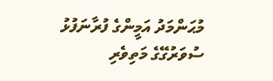މުޙަންމަދު އަމީންގެ ފުރާނަފުޅު ސުވަރުގޭގެ މަތިވެރި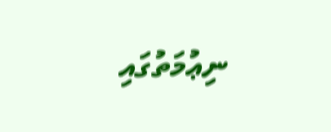ނިޢުމަތުގައި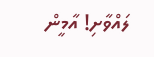ލައްވާށި! އާމީން